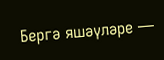Бергә яшәүләре —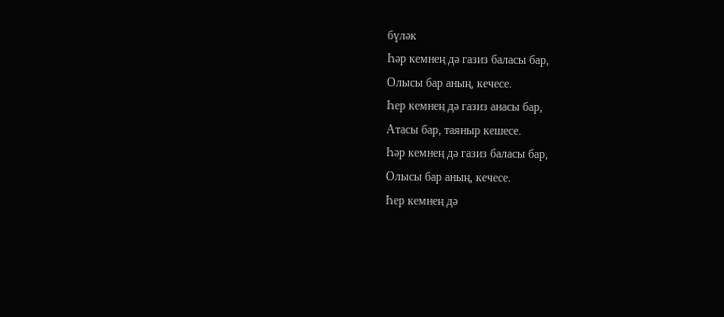бүләк
Һәр кемнең дә газиз баласы бар,
Олысы бар аның, кечесе.
Һер кемнең дә газиз анасы бар,
Атасы бар, таяныр кешесе.
Һәр кемнең дә газиз баласы бар,
Олысы бар аның, кечесе.
Һер кемнең дә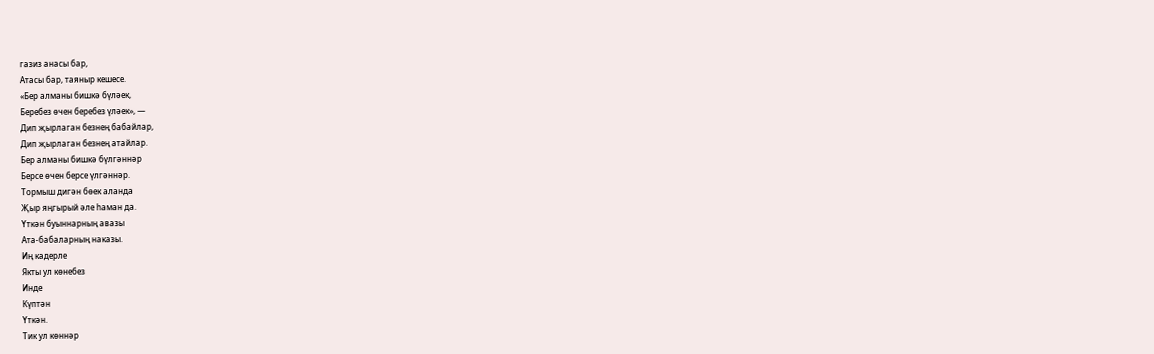газиз анасы бар,
Атасы бар, таяныр кешесе.
«Бер алманы бишкә бүләек,
Беребез өчен беребез үләек», —
Дип җырлаган безнең бабайлар,
Дип җырлаган безнең атайлар.
Бер алманы бишкә бүлгәннәр
Берсе өчен берсе үлгәннәр.
Тормыш дигән бөек аланда
Җыр яңгырый әле hаман да.
Үткән буыннарның авазы
Ата-бабаларның наказы.
Иң кадерле
Якты ул көнебез
Инде
Күптән
Үткән.
Тик ул көннәр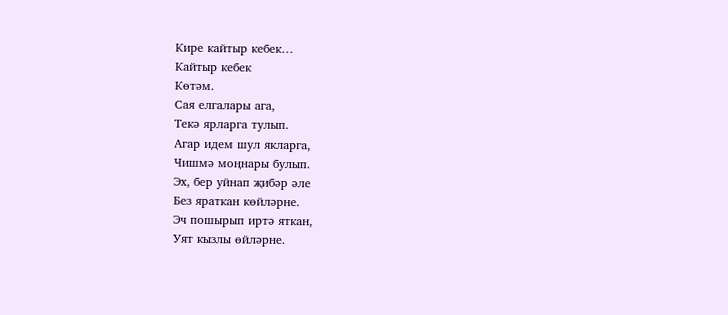Кире кайтыр кебек…
Кайтыр кебек
Көтәм.
Сая елгалары ага,
Текә ярларга тулып.
Агар идем шул якларга,
Чишмә моңнары булып.
Эх, бер уйнап җибәр әле
Без яраткан көйләрне.
Эч пошырып иртә яткан,
Уят кызлы өйләрне.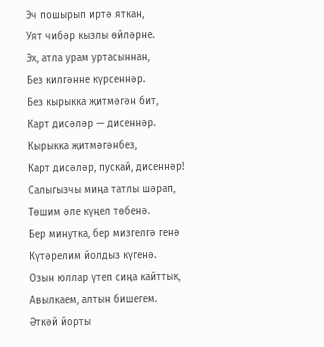Эч пошырып иртә яткан,
Уят чибәр кызлы өйләрне.
Эх, атла урам уртасыннан,
Без килгәнне күрсеннәр.
Без кырыкка җитмәгән бит,
Карт дисәләр — дисеннәр.
Кырыкка җитмәгәнбез,
Карт дисәләр, пускай, дисеннәр!
Салыгызчы миңа татлы шәрап,
Төшим әле күңел төбенә.
Бер минутка, бер мизгелгә генә
Күтәрелим йолдыз күгенә.
Озын юллар үтеп сиңа кайттык,
Авылкаем, алтын бишегем.
Әткәй йорты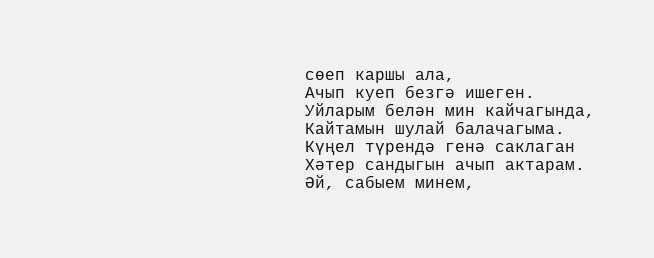сөеп каршы ала,
Ачып куеп безгә ишеген.
Уйларым белән мин кайчагында,
Кайтамын шулай балачагыма.
Күңел түрендә генә саклаган
Хәтер сандыгын ачып актарам.
Әй, сабыем минем,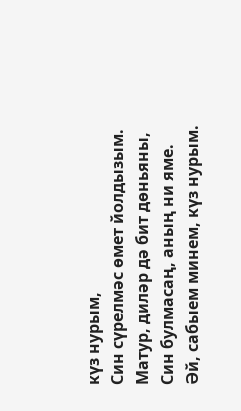күз нурым,
Син сүрелмәс өмет йолдызым.
Матур, диләр дә бит дөньяны,
Син булмасаң, аның ни яме.
Әй, сабыем минем, күз нурым.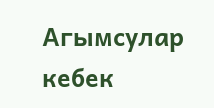Агымсулар кебек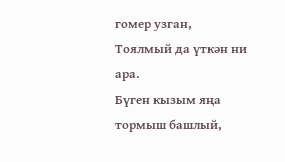гомер узган,
Тоялмый да үткән ни ара.
Бүген кызым яңа тормыш башлый,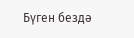Бүген бездә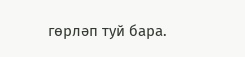гөрләп туй бара.